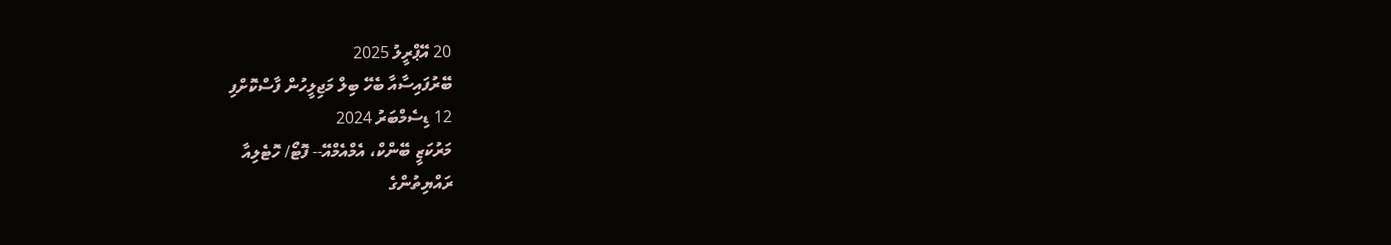20 އޭޕްރީލު 2025
ބޭރުފައިސާއާ ބެހޭ ބިލް މަޖިލީހުން ފާސްކޮށްފި
12 ޑިސެމްބަރު 2024
މަރުކަޒީ ބޭންކް، އެމްއެމްއޭ-- ފޮޓޯ/ ހޮޓެލިއާ
ރައްޔިތުންގެ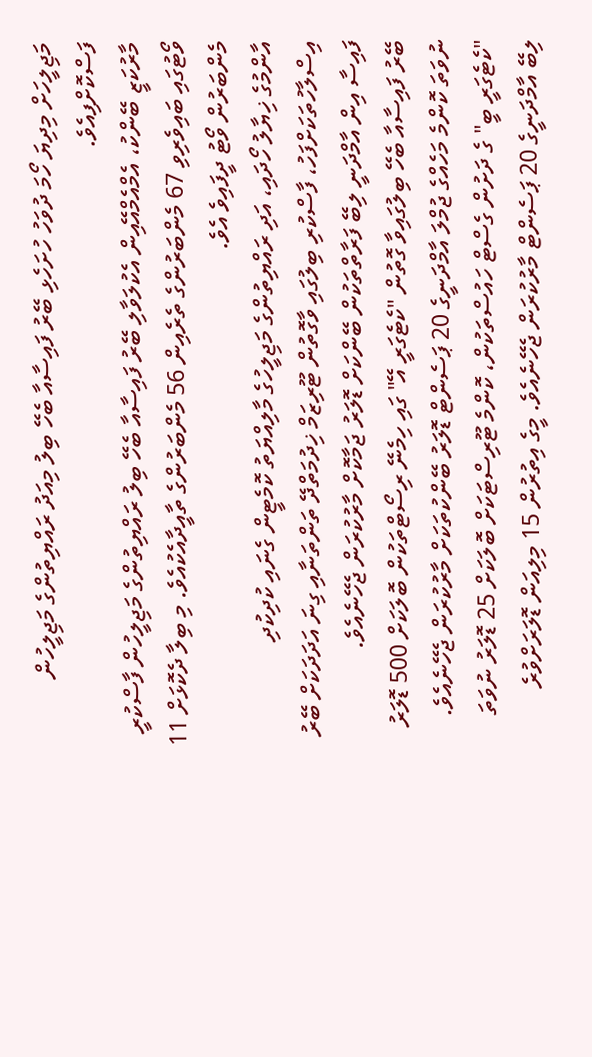މަޖިލީހަށް މިދިޔަ ހޯމަ ދުވަހު ހުށަހެޅި ބޭރު ފައިސާއާ ބެހޭ ބިލު މިއަދު ރައްޔިތުންގެ މަޖިލީހުން ފަސްކޮށްފިއެވެ.
މާރުކަޒީ ބޭންކު، އެމްއެމްއޭއިން އެކުލަވާލި ބޭރު ފައިސާއާ ބެހޭ ބިލު ރައްޔިތުންގެ މަޖިލީހުން ފާސްކުރީ ވޯޓުގައި ބައިވެރިވި 67 މެންބަރުންގެ ތެރެއިން 56 މެންބަރުންގެ ތާއީދާއެކުއެވެ. މި ބިލާ ދެކޮޅަށް 11 މެންބަރުން ވޯޓު ދީފައިވެ އެވެ.
އާންމުގެ ޚިޔާލު ހޯދައި، އަދި ރައްޔިތުންގެ މަޖިލީހުގެ މާލިއްޔަތު ކޮމެޓީން ގެނައި ކުދިކުދި އިސްލާހުތަކަށްފަހު، ފާސްކުރި ބިލުގައި ވާގޮތުން ޓޫރިޒަމް ޚިދުމަތްދޭ ތަންތަނާއި ގިނަ އަދަދަކަށް ބޭރު ފައިސާ އިން އާމްދަނީ ލިބޭ ފަރާތްތަކުން ބޭންކަށް ޑޮލަރު ޖަމާކޮށް މާރުކުރަން ޖެހޭނެއެވެ.
ބޭރު ފައިސާއާ ބެހޭ ބިލުގައިވާ ގޮތުން "ކެޓެގަރީ އޭ" ގައި ހިމެނޭ ރިސޯޓްތަކުން ބޮލަކަށް 500 ޑޮލަރު ނުވަތަ ކޮންމެ މަހެއްގެ ޖުމްލަ އާމްދަނީގެ 20 ޕަސެންޓް ޑޮލަރު ބޭންކުތަކަށް މާރުކުރަން ޖެހޭނެއެވެ. "ކެޓެގަރީ ބީ" ގެ ދަށުން ގެސްޓް ހައުސްތަކުން، ކޮންމެ ޓޫރިސްޓަކަށް ބޮލަކަށް 25 ޑޮލަރު ނުވަތަ ލިބޭ އާމްދަނީގެ 20 ޕަސެންޓް މާރުކުރަން ޖެހޭނެއެވެ. މީގެ އިތުރުން 15 މިލިއަން ޑޮލަރަށްވުރެ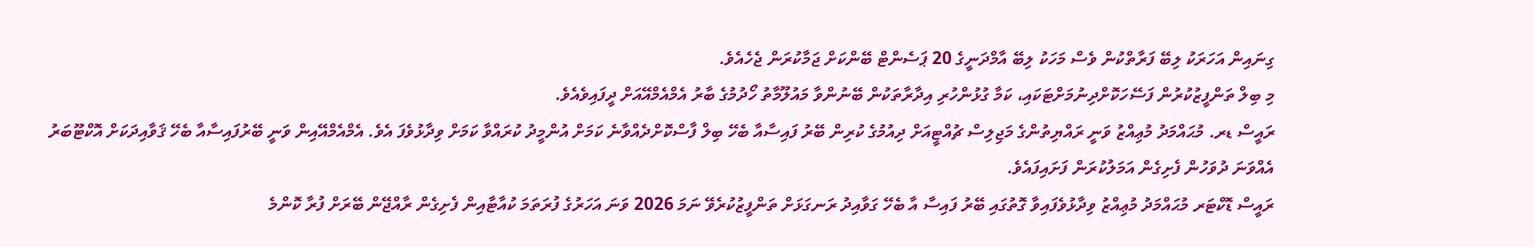ގިނައިން އަހަރަކު ލިބޭ ފަރާތްކުން ވެސް މަހަކު ލިބޭ އާމްދަނީގެ 20 ޕަސެންޓް ބޭންކަށް ޖަމާކުރަން ޖެހެއެވެ.
މި ބިލް ތަންފީޒުކުރުން ފަސޭހަކޮށްދިނުމަށްޓަކައި، ކަމާ ގުޅުންހުރި އިދާރާތަކުން ބޭނުންވާ މައުލޫމާތު ހޯދުމުގެ ބާރު އެމްއެމްއޭއަށް ދީފައިވެއެވެ.
ރައީސް ޑރ. މުޙައްމަދު މުޢިއްޒު ވަނީ ރައްޔިތުންގެ މަޖިލިސް ޗުއްޓީއަށް ދިއުމުގެ ކުރިން ބޭރު ފައިސާއާ ބެހޭ ބިލް ފާސްކޮށްދެއްވާނެ ކަމަށް އުންމީދު ކުރައްވާ ކަމަށް ވިދާޅުވެފަ އެވެ. އެމްއެމްއޭއިން ވަނީ ބޭރުފައިސާއާ ބެހޭ ޤަވާއިދަކަށް އޮކްޓޫބަރު އެއްވަނަ ދުވަހުން ފެށިގެން އަމަލުކުރަން ފަށައިފައެވެ.
ރައީސް ޑޮކްޓަރ މުޙައްމަދު މުޢިއްޒު ވިދާޅުވެފައިވާ ގޮތުގައި ބޭރު ފައިސާ އާ ބެހޭ ގަވާއިދު ރަނގަޅަށް ތަންފީޒުކުރެވޭ ނަމަ 2026 ވަނަ އަހަރުގެ ފުރަތަމަ ކުއާޓާއިން ފެށިގެން ރާއްޖޭން ބޭރަށް ފުރާ ކޮންމެ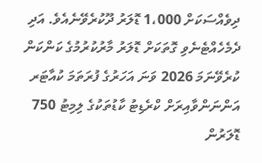ދިވެއްސަކަށް 1،000 ޑޮލަރު ދޫކުރެވޭނެއެވެ. އަދި ދެމެހެއްޓެނެވި ގޮތަކަށް ޑޮލަރު މާރުކުރުމުގެ ކަންކަން ކުރެވޭނަމަ 2026 ވަނަ އަހަރުގެ ފުރަތަމަ ކުއާޓަރ އަންނަންވާއިރަށް ކްރެޑިޓު ކާޑުތަކުގެ ލިމިޓު 750 ޑޮލަރުން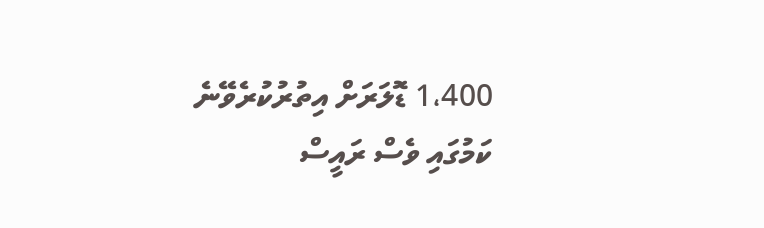1،400 ޑޮލަރަށް އިތުރުކުރެވޭނެ ކަމުގައި ވެސް ރައީސް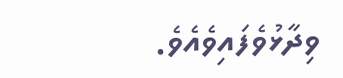ވިދާޅުވެފައިވެއެވެ.